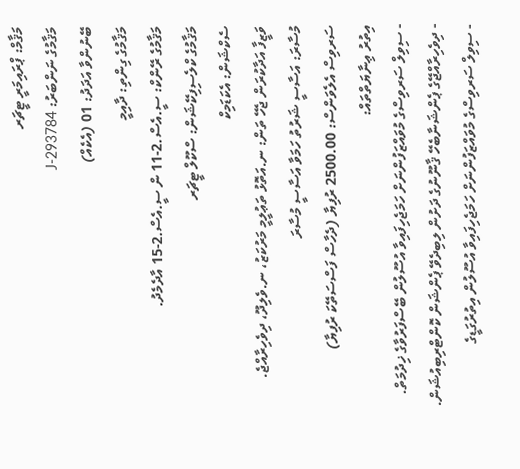މަޤާމް: ޕްރައިމަރީ ޓީޗަރ
މަޤާމުގެ ނަންބަރު: J-293784
ބޭނުންވާ އަދަދު: 01 (އެކެއް)
މަޤާމުގެ ގިންތި: ދާއިމީ
މަޤާމުގެ ރޭންކް: ސީ.އެސް.2-11 ން ސީ.އެސް.2-15 އާދެމެދު.
މަޤާމުގެ ކްލެސިފިކޭޝަން: ސްކޫލް ޓީޗަރ
ސެކްޝަން: އެކަޑަމިކް
ވަޒީފާ އަދާކުރަން ޖެހޭ ތަން: ނ.އަތޮޅު ތަޢުލީމީ މަރުކަޒު، ނ.ވެލިދޫ، ދިވެހިރާއްޖެ.
މުސާރަ: އަސާސީ ޝަރުތު ހަމަވާ އަސާސީ މުސާރަ
ސަރވިސް އެލެވަންސް: 2500.00 ރުފިޔާ (ދެހާސް ފަސްސަތޭކަ ރުފިޔާ)
އިތުރު ޢިނާޔަތްތައް:
- ސިވިލް ސަރވިސްގެ މުވައްޒަފުންނަށް ހަމަޖެހިފައިވާ އުސޫލުން ބޭސްފަރުވާގެ ޚިދުމަތް.
- ދިވެހިރާއްޖޭގެ ޕެންޝަނާބެހޭ ޤާނޫނުގެ ދަށުން ލިބިދެވޭ ޕެންޝަން ކޮންޓްރިބިއުޝަން.
- ސިވިލް ސަރވިސްގެ މުވައްޒަފުންނަށް ހަމަޖެހިފައިވާ އުސޫލުން އިތުރުގަޑީގެ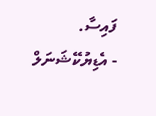ފައިސާ.
- އެޑިޔުކޭޝަނަލް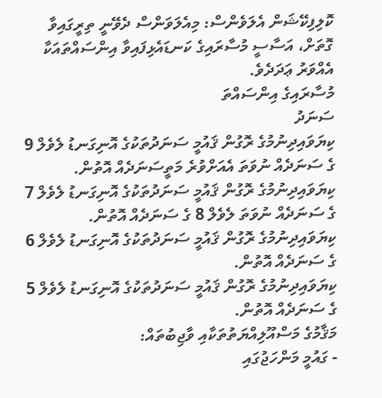ކޮލިފިކޭޝަން އެލަވެންސް: މިއެލަވަންސް ދެވޭނީ ތިރީގައިވާ ގޮތަށް، އަސާސީ މުސާރައިގެ ކަނޑައެޅިފައިވާ އިންސައްތައަކާ އެއްވަރު ޢަދަދެވެ.
މުސާރައިގެ އިންސައްތަ
ސަނަދު
ކިޔަވައިދިނުމުގެ ރޮގުން ޤައުމީ ސަނަދުތަކުގެ އޮނިގަނޑު ލެވެލް 9 ގެ ސަނަދެއް ނުވަތަ އެއަށްވުރެ މަތީސަނަދެއް އޮތުން.
ކިޔަވައިދިނުމުގެ ރޮގުން ޤައުމީ ސަނަދުތަކުގެ އޮނިގަނޑު ލެވެލް 7 ގެ ސަނަދެއް ނުވަތަ ލެވެލް 8 ގެ ސަނަދެއް އޮތުން.
ކިޔަވައިދިނުމުގެ ރޮގުން ޤައުމީ ސަނަދުތަކުގެ އޮނިގަނޑު ލެވެލް 6 ގެ ސަނަދެއް އޮތުން.
ކިޔަވައިދިނުމުގެ ރޮގުން ޤައުމީ ސަނަދުތަކުގެ އޮނިގަނޑު ލެވެލް 5 ގެ ސަނަދެއް އޮތުން.
މަޤާމުގެ މަސްއޫލިއްޔަތުތަކާއި ވާޖިބުތައް:
- ގައުމީ މަންހަޖުގައި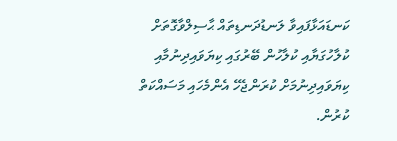ކަނޑައަޅާފައިވާ ލަނޑުދަނޑިތައް ޙާސިލްވާގޮތަށް ކުލާހުގަޔާއި ކުލާހުން ބޭރުގައި ކިޔަވައިދިނުމާއި ކިޔަވައިދިނުމަށް ކުރަންޖެހޭ އެންމެހައި މަސައްކަތް ކުރުން.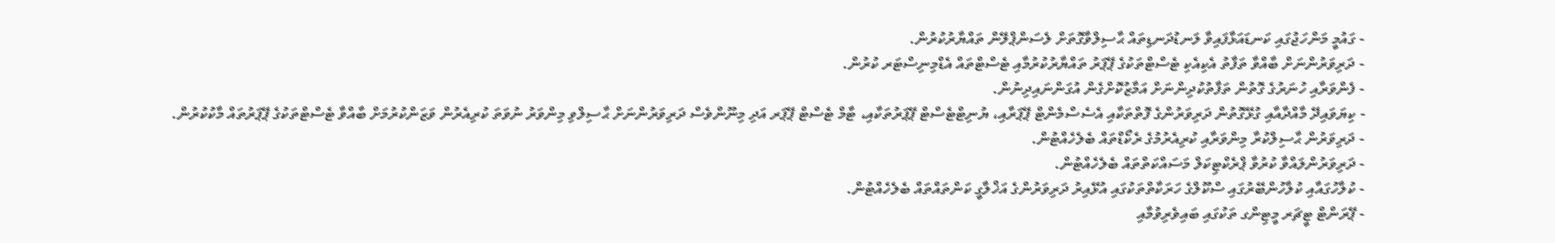- ގައުމީ މަންހަޖުގައި ކަނޑައަޅާފައިވާ ލަނޑުދަނޑިތައް ޙާސިލްވާގޮތަށް ލެސަންޕްލޭން ތައްޔާރުކުރުން.
- ދަރިވަރުންނަށް ބާއްވާ ތަފާތު އެކިއެކި ޓެސްޓްތަކުގެ ޕޭޕަރު ތައްޔާރުކުރުމާއި ޓެސްޓްތައް އެޑްމިނިސްޓަރ ކުރުން.
- ފެންވަރާއި ހުނަރުގެ ގޮތުން ތަފާތުކުދިންނަށް އަމާޒުކޮށްގެން އުގަންނައިދިނުން.
- ކިޔަވައިދޭ މާއްދާއާއި ގުޅޭގޮތުން ދަރިވަރުންގެ ފޮތްތަކާއި އެސެސްމެންޓް ޕޭޕަރާއި، ޔުނިޓްޓެސްޓް ޕޭޕަރުތަކާއި، ޓާމް ޓެސްޓް ޕޭޕަރ އަދި މިނޫންވެސް ދަރިވަރުންނަށް ޙާސިލްވި މިންވަރު ނުވަތަ ކުރިއެރުން ވަޒަންކުރުމަށް ބާއްވާ ޓެސްޓްތަކުގެ ޕޭޕަރުތައް މާކުކުރުން.
- ދަރިވަރުން ޙާސިލްކުރާ މިންވަރާއި ކުރިއެރުމުގެ ރެކޯޑްތައް ބެލެހެއްޓުން.
- ދަރިވަރުންލައްވާ ކުރުވާ ޕްރެކްޓިކަލް މަސައްކަތްތައް ބެލެހެއްޓުން.
- ކުލާހުގައާއި ކުލާހުންބޭރުގައި ސްކޫލްގެ ހަރަކާތްތަކުގައި އުޅޭއިރު ދަރިވަރުންގެ އަޚްލާގީ ކަންތައްތައް ބެލެހެއްޓުން.
- ޕޭރަންޓް ޓީޗަރ މީޓިންގ ތަކުގައި ބައިވެރިވުމާއި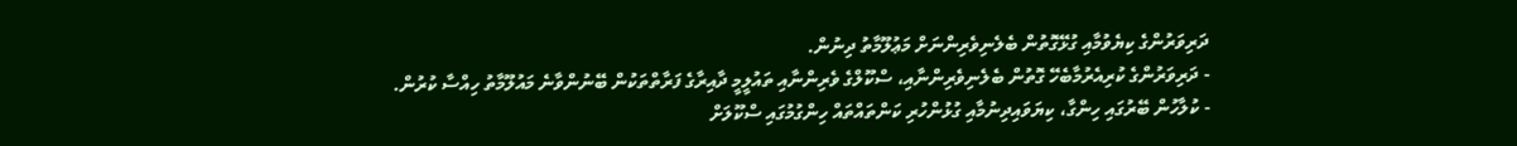ދަރިވަރުންގެ ކިޔެވުމާއި ގުޅޭގޮތުން ބެލެނިވެރިންނަށް މަޢުލޫމާތު ދިނުން.
- ދަރިވަރުންގެ ކުރިއެރުމާބެހޭ ގޮތުން ބެލެނިވެރިންނާއި، ސްކޫލްގެ ވެރިންނާއި ތައުލީމީ ދާއިރާގެ ފަރާތްތަކުން ބޭނުންވާނެ މައުލޫމާތު ހިއްސާ ކުރުން.
- ކުލާހުން ބޭރުގައި ހިންގާ، ކިޔަވައިދިނުމާއި ގުޅުންހުރި ކަންތައްތައް ހިންގުމުގައި ސްކޫލަށް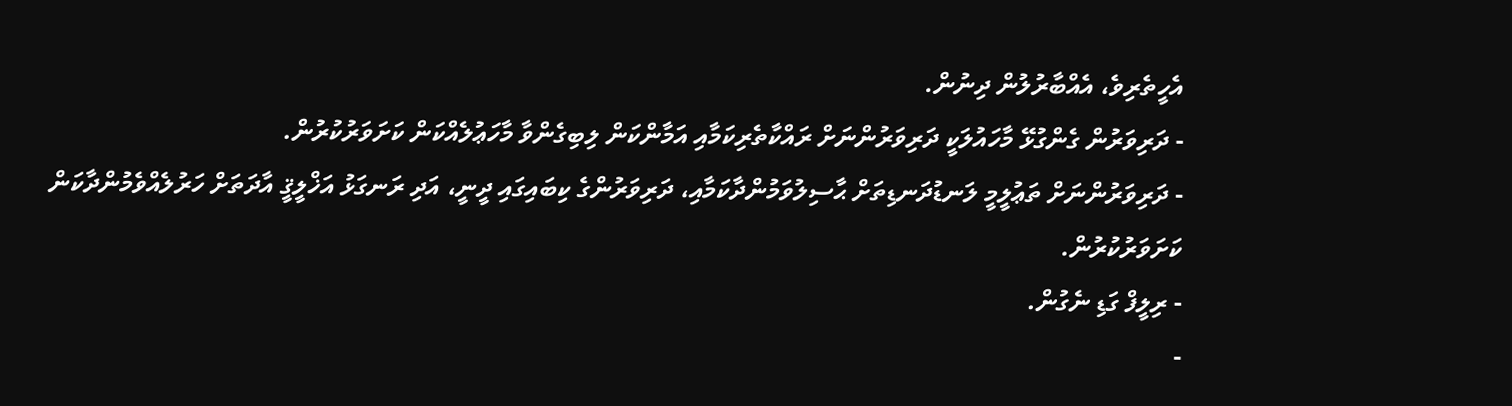އެހީތެރިވެ، އެއްބާރުލުން ދިނުން.
- ދަރިވަރުން ގެންގުޅޭ މާހައުލަކީ ދަރިވަރުންނަށް ރައްކާތެރިކަމާއި އަމާންކަން ލިބިގެންވާ މާހަޢުލެއްކަން ކަށަވަރުކުރުން.
- ދަރިވަރުންނަށް ތަޢުލީމީ ލަނޑުދަނޑިތަށް ޙާސިލުވަމުންދާކަމާއި، ދަރިވަރުންގެ ކިބައިގައި ދީނީ، އަދި ރަނގަޅު އަޚްލީޤީ އާދަތަށް ހަރުލެއްވެމުންދާކަން ކަށަވަރުކުރުން.
- ރިލީފް ގަޑި ނެގުން.
-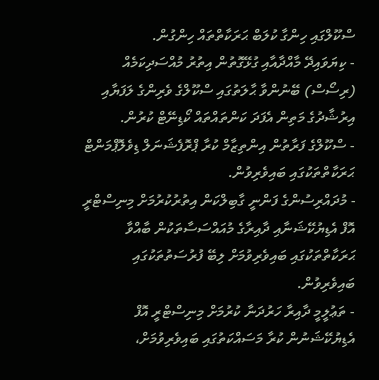ސްކޫލްގައި ހިންގާ ކުލަބް ޙަރަކާތްތައް ހިންގުން.
- ކިޔަވައިދޭ މާއްދާއާއި ގުޅޭގޮތުން އިތުރު މުއްސަދިކަމެއް (ރިސޯސް) ބޭނުންވާ ޙާލަތުގައި ސްކޫލްގެ ވެރިންގެ ލަފަޔާއި އިރުޝާދުގެ މަތިން އެފަދަ ކަންތައްތައް ކޯޑިނޭޓް ކުރުން.
- ސްކޫލްގެ ފަރާތުން އިންތިޒާމް ކުރާ ޕްރޮފެޝަނަލް ޑިވެލޮޕްމަންޓް ޙަރަކާތްތަކުގައި ބައިވެރިވުން.
- މުދައްރިސުންގެ ފަންނީ ގާބިލްކަން އިތުރުކުރުމަށް މިނިސްޓްރީ އޮފް އެޑިޔުކޭޝަނާއި ދާއިރާގެ މުއައްސަސާތަކުން ބާއްވާ ޙަރަކާތްތަކުގައި ބައިވެރިވުމަށް ލިބޭ ފުރުސަތުތަކުގައި ބައިވެރިވުން.
- ތަޢުލީމީ ދާއިރާ ހަރުދަނާ ކުރުމަށް މިނިސްޓްރީ އޮފް އެޑިޔުކޭޝަނުން ކުރާ މަސައްކަތުގައި ބައިވެރިވުމަށް،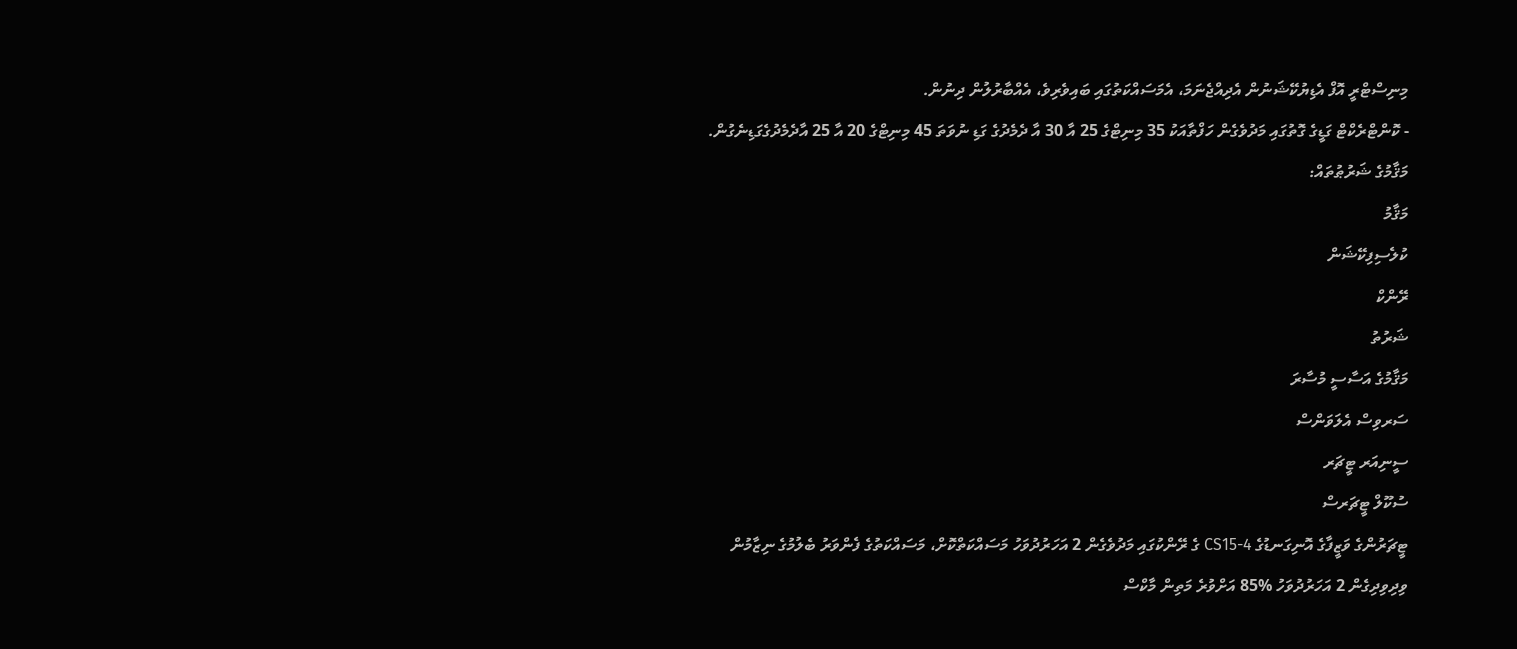މިނިސްޓްރީ އޮފް އެޑިޔުކޭޝަނުން އެދިއްޖެނަމަ، އެމަސައްކަތުގައި ބައިވެރިވެ، އެއްބާރުލުން ދިނުން.
- ކޮންޓްރެކްޓް ގަޑީގެ ގޮތުގައި މަދުވެގެން ހަފްތާއަކު 35 މިނިޓްގެ 25 އާ 30 އާ ދެމެދުގެ ގަޑި ނުވަތަ 45 މިނިޓްގެ 20 އާ 25 އާދެމެދުގެގަޑިނެގުން.
މަޤާމުގެ ޝަރުޠުތައް:
މަޤާމު
ކުލެސިފިކޭޝަން
ރޭންކް
ޝަރުތު
މަޤާމުގެ އަސާސީ މުސާރަ
ސަރވިސް އެލަވަންސް
ސީނިއަރ ޓީޗަރ
ސުކޫލް ޓީޗަރސް
ޓީޗަރުންގެ ވަޒީފާގެ އޮނިގަނޑުގެ CS15-4 ގެ ރޭންކުގައި މަދުވެގެން 2 އަހަރުދުވަހު މަސައްކަތްކޮށް، މަސައްކަތުގެ ފެންވަރު ބެލުމުގެ ނިޒާމުން ވިދިވިދިގެން 2 އަހަރުދުވަހު %85 އަށްވުރެ މަތިން މާކްސް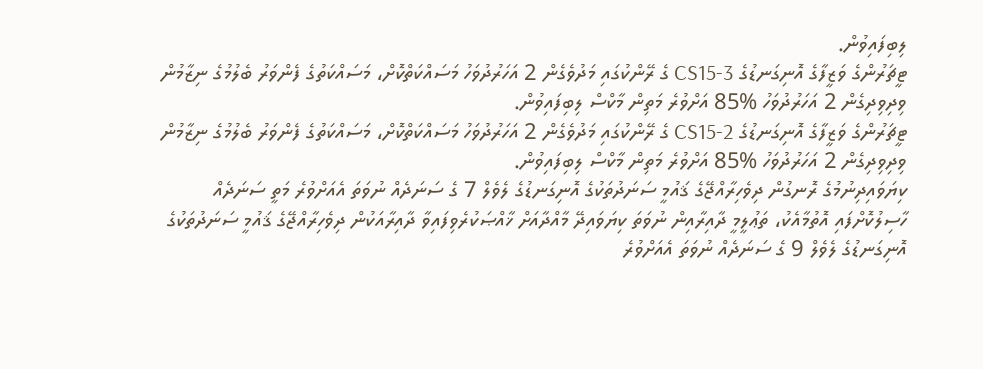ލިބިފައިވުން.
ޓީޗަރުންގެ ވަޒީފާގެ އޮނިގަނޑުގެ CS15-3 ގެ ރޭންކުގައި މަދުވެގެން 2 އަހަރުދުވަހު މަސައްކަތްކޮށް، މަސައްކަތުގެ ފެންވަރު ބެލުމުގެ ނިޒާމުން ވިދިވިދިގެން 2 އަހަރުދުވަހު %85 އަށްވުރެ މަތިން މާކްސް ލިބިފައިވުން.
ޓީޗަރުންގެ ވަޒީފާގެ އޮނިގަނޑުގެ CS15-2 ގެ ރޭންކުގައި މަދުވެގެން 2 އަހަރުދުވަހު މަސައްކަތްކޮށް، މަސައްކަތުގެ ފެންވަރު ބެލުމުގެ ނިޒާމުން ވިދިވިދިގެން 2 އަހަރުދުވަހު %85 އަށްވުރެ މަތިން މާކްސް ލިބިފައިވުން.
ކިޔަވައިދިނުމުގެ ރޮނގުން ދިވެހިރާއްޖޭގެ ޤައުމީ ސަނަދުތަކުގެ އޮނިގަނޑުގެ ލެވެލް 7 ގެ ސަނަދެއް ނުވަތަ އެއަށްވުރެ މަތީ ސަނަދެއް ހާސިލުކޮށްފައި އޮތުމާއެކު، ތަޢުލީމީ ދާއިރާއިން ނުވަތަ ކިޔަވައިދޭ މާއްދާއަށް ޚާއްޞަކުރެވިފައިވާ ދާއިރާއަކުން ދިވެހިރާއްޖޭގެ ޤައުމީ ސަނަދުތަކުގެ އޮނިގަނޑުގެ ލެވެލް 9 ގެ ސަނަދެއް ނުވަތަ އެއަށްވުރެ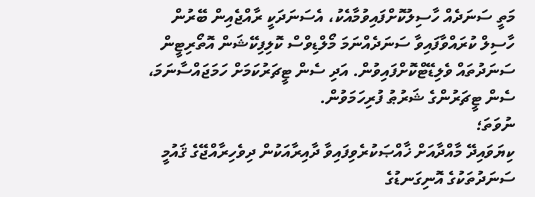މަތީ ސަނަދެއް ހާސިލުކޮށްފައިވުމާއެކު، އެސަނަދަކީ ރާއްޖެއިން ބޭރުން ހާސިލް ކުރައްވާފައިވާ ސަނަދެއްނަމަ މޯލްޑިވްސް ކޮލިފިކޭޝަން އޮތޯރިޓީން ސަނަދުތައް ވެލިޑޭޓްކޮށްފައިވުން. އަދި ސެން ޓީޗަރުކަމަށް ހަމަޖައްސާނަމަ، ސެން ޓީޗަރުންގެ ޝަރުޠު ފުރިހަމަވުން.
ނުވަތަ؛
ކިޔަވައިދޭ މާއްދާއަށް ޚާއްޞަކުރެވިފައިވާ ދާއިރާއަކުން ދިވެހިރާއްޖޭގެ ޤައުމީ ސަނަދުތަކުގެ އޮނިގަނޑުގެ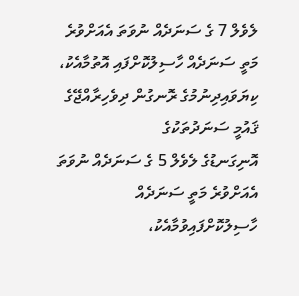ލެވެލް 7 ގެ ސަނަދެއް ނުވަތަ އެއަށްވުރެ މަތީ ސަނަދެއް ހާސިލުކޮށްފައި އޮތުމާއެކު، ކިޔަވައިދިނުމުގެ ރޮނގުން ދިވެހިރާއްޖޭގެ ޤައުމީ ސަނަދުތަކުގެ
އޮނިގަނޑުގެ ލެވެލް 5 ގެ ސަނަދެއް ނުވަތަ އެއަށްވުރެ މަތީ ސަނަދެއް ހާސިލުކޮށްފައިވުމާއެކު،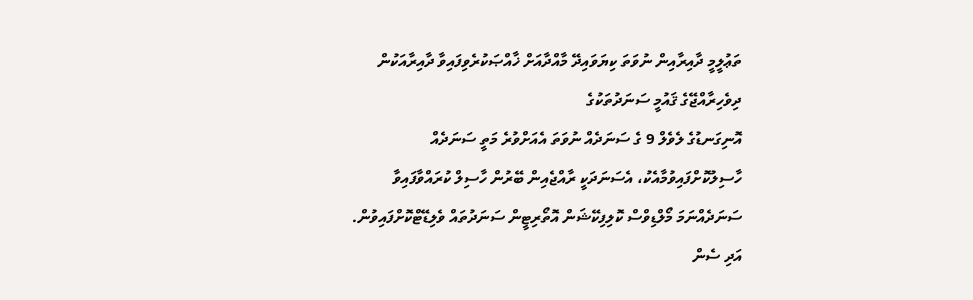ތަޢުލީމީ ދާއިރާއިން ނުވަތަ ކިޔަވައިދޭ މާއްދާއަށް ޚާއްޞަކުރެވިފައިވާ ދާއިރާއަކުން ދިވެހިރާއްޖޭގެ ޤައުމީ ސަނަދުތަކުގެ
އޮނިގަނޑުގެ ލެވެލް 9 ގެ ސަނަދެއް ނުވަތަ އެއަށްވުރެ މަތީ ސަނަދެއް ހާސިލުކޮށްފައިވުމާއެކު، އެސަނަދަކީ ރާއްޖެއިން ބޭރުން ހާސިލް ކުރައްވާފައިވާ ސަނަދެއްނަމަ މޯލްޑިވްސް ކޮލިފިކޭޝަން އޮތޯރިޓީން ސަނަދުތައް ވެލިޑޭޓްކޮށްފައިވުން. އަދި ސެން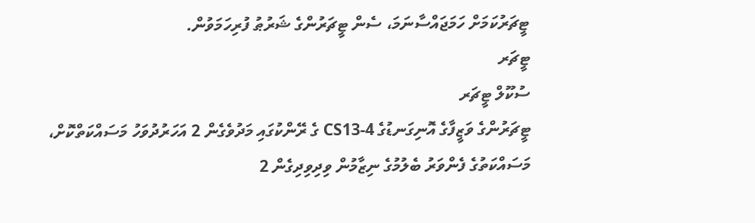ޓީޗަރުކަމަށް ހަމަޖައްސާނަމަ، ސެން ޓީޗަރުންގެ ޝަރުޠު ފުރިހަމަވުން.
ޓީޗަރ
ސުކޫލް ޓީޗަރ
ޓީޗަރުންގެ ވަޒީފާގެ އޮނިގަނޑުގެ CS13-4 ގެ ރޭންކުގައި މަދުވެގެން 2 އަހަރުދުވަހު މަސައްކަތްކޮށް، މަސައްކަތުގެ ފެންވަރު ބެލުމުގެ ނިޒާމުން ވިދިވިދިގެން 2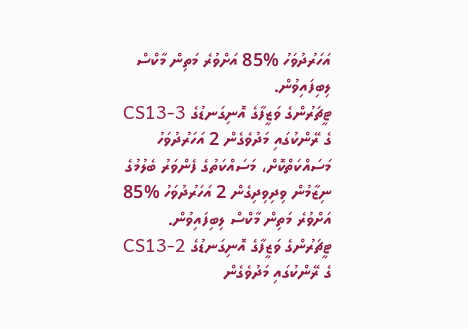އަހަރުދުވަހު %85 އަށްވުރެ މަތިން މާކްސް ލިބިފައިވުން.
ޓީޗަރުންގެ ވަޒީފާގެ އޮނިގަނޑުގެ CS13-3 ގެ ރޭންކުގައި މަދުވެގެން 2 އަހަރުދުވަހު މަސައްކަތްކޮށް، މަސައްކަތުގެ ފެންވަރު ބެލުމުގެ ނިޒާމުން ވިދިވިދިގެން 2 އަހަރުދުވަހު %85 އަށްވުރެ މަތިން މާކްސް ލިބިފައިވުން.
ޓީޗަރުންގެ ވަޒީފާގެ އޮނިގަނޑުގެ CS13-2 ގެ ރޭންކުގައި މަދުވެގެން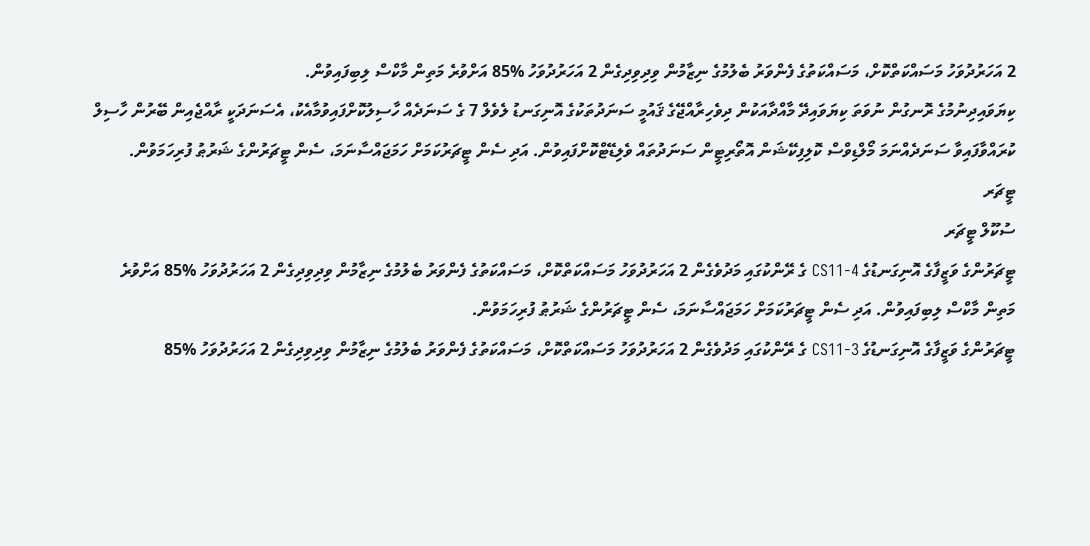2 އަހަރުދުވަހު މަސައްކަތްކޮށް، މަސައްކަތުގެ ފެންވަރު ބެލުމުގެ ނިޒާމުން ވިދިވިދިގެން 2 އަހަރުދުވަހު %85 އަށްވުރެ މަތިން މާކްސް ލިބިފައިވުން.
ކިޔަވައިދިނުމުގެ ރޮނގުން ނުވަތަ ކިޔަވައިދޭ މާއްދާއަކުން ދިވެހިރާއްޖޭގެ ޤައުމީ ސަނަދުތަކުގެ އޮނިގަނޑު ލެވެލް 7 ގެ ސަނަދެއް ހާސިލުކޮށްފައިވުމާއެކު، އެސަނަދަކީ ރާއްޖެއިން ބޭރުން ހާސިލް ކުރައްވާފައިވާ ސަނަދެއްނަމަ މޯލްޑިވްސް ކޮލިފިކޭޝަން އޮތޯރިޓީން ސަނަދުތައް ވެލިޑޭޓްކޮށްފައިވުން. އަދި ސެން ޓީޗަރުކަމަށް ހަމަޖައްސާނަމަ، ސެން ޓީޗަރުންގެ ޝަރުޠު ފުރިހަމަވުން.
ޓީޗަރ
ސުކޫލް ޓީޗަރ
ޓީޗަރުންގެ ވަޒީފާގެ އޮނިގަނޑުގެ CS11-4 ގެ ރޭންކުގައި މަދުވެގެން 2 އަހަރުދުވަހު މަސައްކަތްކޮށް، މަސައްކަތުގެ ފެންވަރު ބެލުމުގެ ނިޒާމުން ވިދިވިދިގެން 2 އަހަރުދުވަހު %85 އަށްވުރެ މަތިން މާކްސް ލިބިފައިވުން. އަދި ސެން ޓީޗަރުކަމަށް ހަމަޖައްސާނަމަ، ސެން ޓީޗަރުންގެ ޝަރުޠު ފުރިހަމަވުން.
ޓީޗަރުންގެ ވަޒީފާގެ އޮނިގަނޑުގެ CS11-3 ގެ ރޭންކުގައި މަދުވެގެން 2 އަހަރުދުވަހު މަސައްކަތްކޮށް، މަސައްކަތުގެ ފެންވަރު ބެލުމުގެ ނިޒާމުން ވިދިވިދިގެން 2 އަހަރުދުވަހު %85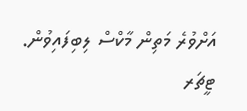އަށްވުރެ މަތިން މާކްސް ލިބިފައިވުން.
ޓީޗަރ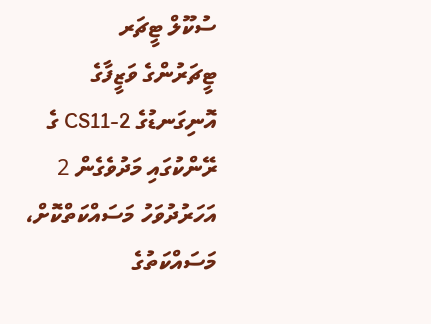ސުކޫލް ޓީޗަރ
ޓީޗަރުންގެ ވަޒީފާގެ އޮނިގަނޑުގެ 2-CS11 ގެ ރޭންކުގައި މަދުވެގެން 2 އަހަރުދުވަހު މަސައްކަތްކޮށް، މަސައްކަތުގެ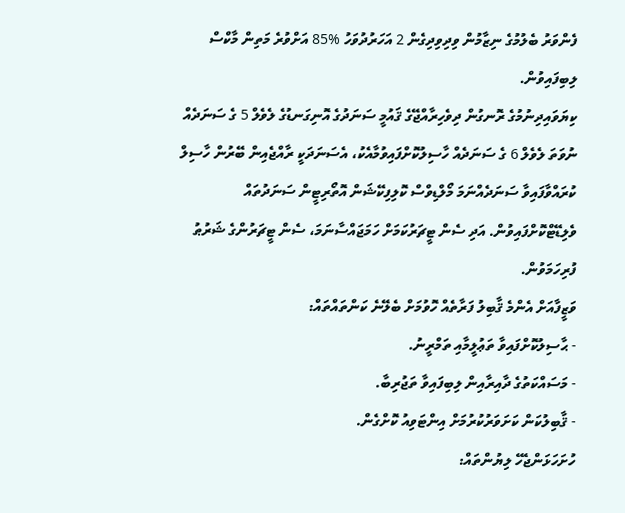ފެންވަރު ބެލުމުގެ ނިޒާމުން ވިދިވިދިގެން 2 އަހަރުދުވަހު %85 އަށްވުރެ މަތިން މާކްސް ލިބިފައިވުން.
ކިޔަވައިދިނުމުގެ ރޮނގުން ދިވެހިރާއްޖޭގެ ޤައުމީ ސަނަދުގެ އޮނިގަނޑުގެ ލެވެލް 5 ގެ ސަނަދެއް ނުވަތަ ލެވެލް 6 ގެ ސަނަދެއް ހާސިލުކޮށްފައިވުމާއެކު، އެސަނަދަކީ ރާއްޖެއިން ބޭރުން ހާސިލް ކުރައްވާފައިވާ ސަނަދެއްނަމަ މޯލްޑިވްސް ކޮލިފިކޭޝަން އޮތޯރިޓީން ސަނަދުތައް ވެލިޑޭޓްކޮށްފައިވުން. އަދި ސެން ޓީޗަރުކަމަށް ހަމަޖައްސާނަމަ، ސެން ޓީޗަރުންގެ ޝަރުޠު ފުރިހަމަވުން.
ވަޒީފާއަށް އެންމެ ޤާބިލު ފަރާތެއް ހޮވުމަށް ބެލޭނެ ކަންތައްތައް:
- ޙާސިލުކޮށްފައިވާ ތަޢުލީމާއި ތަމްރީނު.
- މަސައްކަތުގެ ދާއިރާއިން ލިބިފައިވާ ތަޖުރިބާ.
- ޤާބިލުކަން ކަށަވަރުކުރުމަށް އިންޓަވިއު ކޮށްގެން.
ހުށަހަޅަންޖެހޭ ލިޔުންތައް: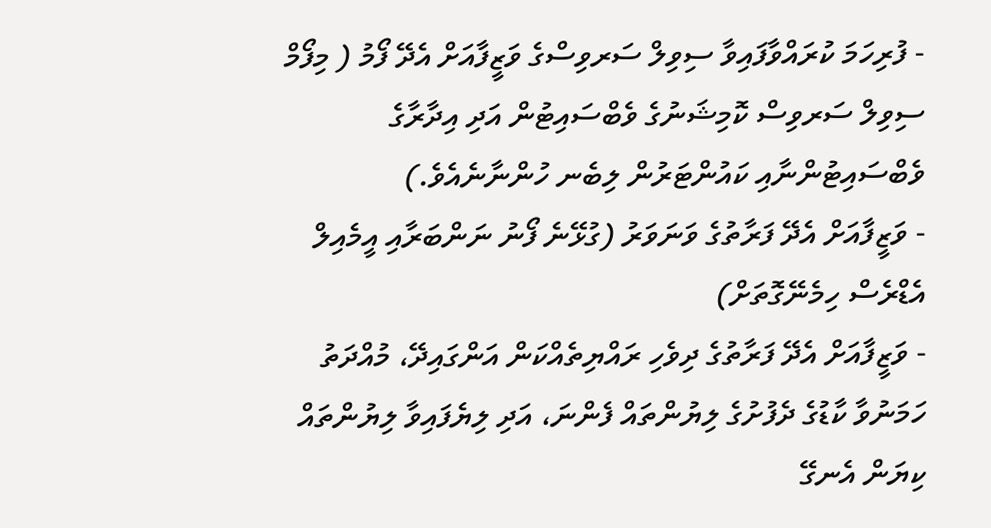- ފުރިހަމަ ކުރައްވާފައިވާ ސިވިލް ސަރވިސްގެ ވަޒީފާއަށް އެދޭ ފޯމު ( މިފޯމް ސިވިލް ސަރވިސް ކޮމިޝަނުގެ ވެބްސައިޓުން އަދި އިދާރާގެ ވެބްސައިޓުންނާއި ކައުންޓަރުން ލިބެނ ހުންނާނެއެވެ.)
- ވަޒީފާއަށް އެދޭ ފަރާތުގެ ވަނަވަރު (ގުޅޭނެ ފޯނު ނަންބަރާއި އީމެއިލް އެޑްރެސް ހިމެނޭގޮތަށް)
- ވަޒީފާއަށް އެދޭ ފަރާތުގެ ދިވެހި ރައްޔިތެއްކަން އަންގައިދޭ، މުއްދަތު ހަމަނުވާ ކާޑުގެ ދެފުށުގެ ލިޔުންތައް ފެންނަ، އަދި ލިޔެފައިވާ ލިޔުންތައް ކިޔަން އެނގޭ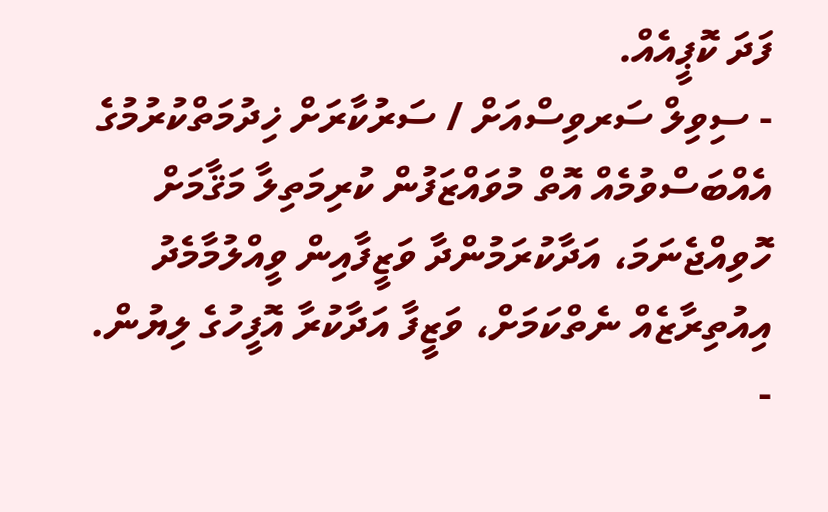ފަދަ ކޮޕީއެއް.
- ސިވިލް ސަރވިސްއަށް / ސަރުކާރަށް ޚިދުމަތްކުރުމުގެ އެއްބަސްވުމެއް އޮތް މުވައްޒަފުން ކުރިމަތިލާ މަޤާމަށް ހޮވިއްޖެނަމަ، އަދާކުރަމުންދާ ވަޒީފާއިން ވީއްލުމާމެދު އިއުތިރާޒެއް ނެތްކަމަށް، ވަޒީފާ އަދާކުރާ އޮފީހުގެ ލިޔުން.
-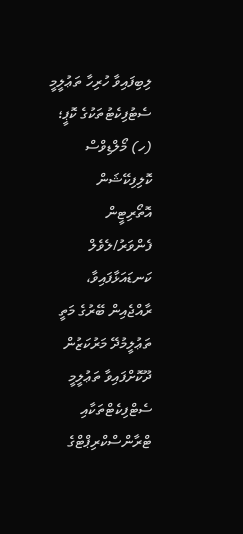ލިބިފައިވާ ހުރިހާ ތަޢުލީމީ ސެޓުފިކެޓުތަކުގެ ކޮޕީ؛
(ހ) މޯލްޑިވްސް ކޮލިފިކޭޝަން އޮތޯރިޓީން ފެންވަރު/ލެވެލް ކަނޑައަޅާފައިވާ، ރާއްޖެއިން ބޭރުގެ މަތީ ތަޢުލީމުދޭ މަރުކަޒުން ދޫކޮށްފައިވާ ތަޢުލީމީ ސެޓްފިކެޓްތަކާއި ޓްރާންސްކްރިޕްޓްގެ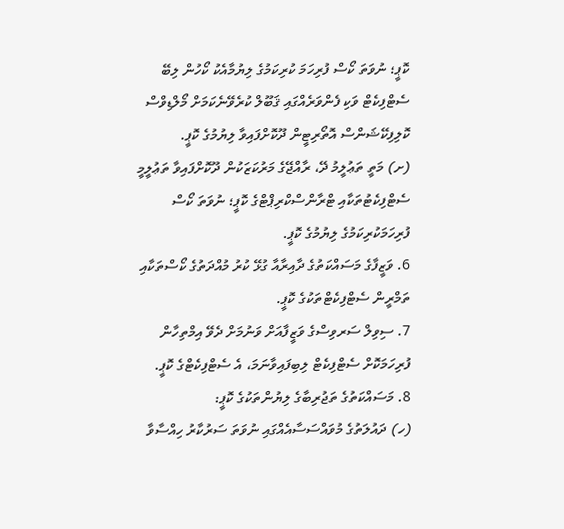ކޮޕީ؛ ނުވަތަ ކޯސް ފުރިހަމަ ކުރިކަމުގެ ލިޔުމާއެކު ކޯހުން ލިބޭ ސެޓްފިކެޓް ވަކި ފެންވަރެއްގައި ޤަބޫލް ކުރެވޭނެކަމަށް މޯލްޑިވްސް ކޮލިފިކޭޝަންސް އޮތޯރިޓީން ދޫކޮށްފައިވާ ލިޔުމުގެ ކޮޕީ.
(ށ) މަތީ ތަޢުލީމު ދޭ، ރާއްޖޭގެ މަރުކަޒަކުން ދޫކޮށްފައިވާ ތަޢުލީމީ ސެޓްފިކެޓުތަކާއި ޓްރާންސްކްރިޕްޓްގެ ކޮޕީ؛ ނުވަތަ ކޯސް ފުރިހަމަކުރިކަމުގެ ލިޔުމުގެ ކޮޕީ.
6. ވަޒީފާގެ މަސައްކަތުގެ ދާއިރާއާ ގުޅޭ ކުރު މުއްދަތުގެ ކޯސްތަކާއި ތަމްރީން ސެޓްފިކެޓްތަކުގެ ކޮޕީ.
7. ސިވިލް ސަރވިސްގެ ވަޒީފާއަށް ވަނުމަށް ދެވޭ އިމްތިހާން ފުރިހަމަކޮށް ސެޓްފިކެޓް ލިބިފައިވާނަމަ، އެ ސެޓްފިކެޓްގެ ކޮޕީ.
8. މަސައްކަތުގެ ތަޖުރިބާގެ ލިޔުންތަކުގެ ކޮޕީ:
(ހ) ދައުލަތުގެ މުވައްސަސާއެއްގައި ނުވަތަ ސަރުކާރު ހިއްސާވާ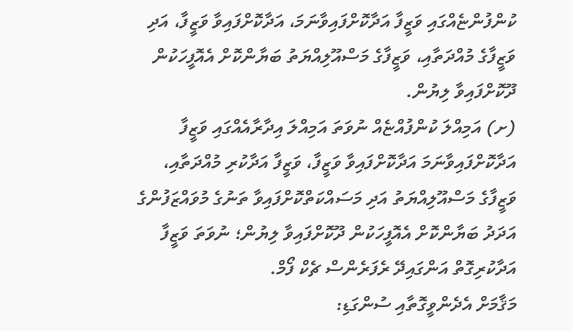ކުންފުންޏެއްގައި ވަޒީފާ އަދާކޮށްފައިވާނަމަ، އަދާކޮށްފައިވާ ވަޒީފާ، އަދި ވަޒީފާގެ މުއްދަތާއި، ވަޒީފާގެ މަސްއޫލިއްޔަތު ބަޔާންކޮށް އެއޮފީހަކުން ދޫކޮށްފައިވާ ލިޔުން.
(ށ) އަމިއްލަ ކުންފުއްޏެއް ނުވަތަ އަމިއްލަ އިދާރާއެއްގައި ވަޒީފާ އަދާކޮށްފައިވާނަމަ އަދާކޮށްފައިވާ ވަޒީފާ، ވަޒީފާ އަދާކުރި މުއްދަތާއި، ވަޒީފާގެ މަސްއޫލިއްޔަތު އަދި މަސައްކަތްކޮށްފައިވާ ތަނުގެ މުވައްޒަފުންގެ އަދަދު ބަޔާންކޮށް އެއޮފީހަކުން ދޫކޮށްފައިވާ ލިޔުން؛ ނުވަތަ ވަޒީފާ އަދާކުރިގޮތް އަންގައިދޭ ރެފަރެންސް ޗެކް ފޯމް.
މަޤާމަށް އެދެންވީގޮތާއި ސުންގަޑި: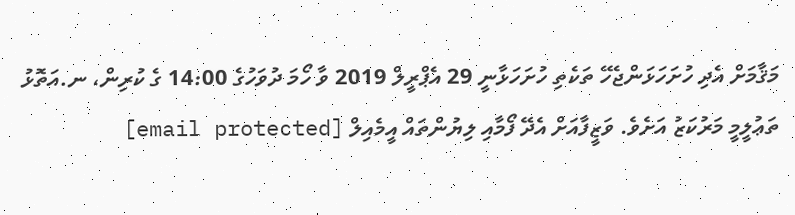މަޤާމަށް އެދި ހުށަހަޅަންޖެހޭ ތަކެތި ހުށަހަޅާނީ 29 އެޕްރީލް 2019 ވާ ހޯމަ ދުވަހުގެ 14:00 ގެ ކުރިން، ނ.އަތޮޅު ތަޢުލީމީ މަރުކަޒު އަށެވެ. ވަޒީފާއަށް އެދޭ ފޯމާއި ލިޔުންތައް އީމެއިލް [email protected]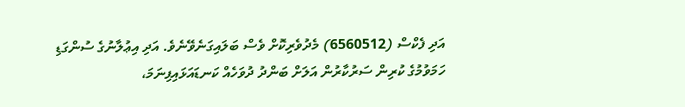އަދި ފެކްސް (6560512) މެދުވެރިކޮށް ވެސް ބަލައިގަނެވޭނެވެ. އަދި އިޢުލާނުގެ ސުންގަޑި ހަމަވުމުގެ ކުރިން ސަރުކާރުން އަލަށް ބަންދު ދުވަހެއް ކަނޑައަޅައިފިނަމަ،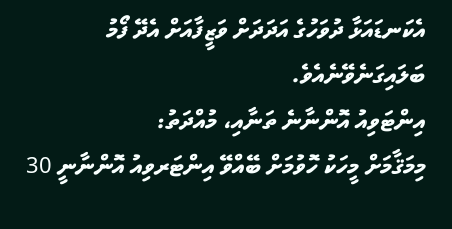އެކަނޑައަޅާ ދުވަހުގެ އަދަދަށް ވަޒީފާއަށް އެދޭ ފޯމު ބަލައިގަނެވޭނެއެވެ.
އިންޓަވިއު އޮންނާނެ ތަނާއި، މުއްދަތު:
މިމަޤާމަށް މީހަކު ހޮވުމަށް ބޭއްވޭ އިންޓަރވިއު އޮންނާނީ 30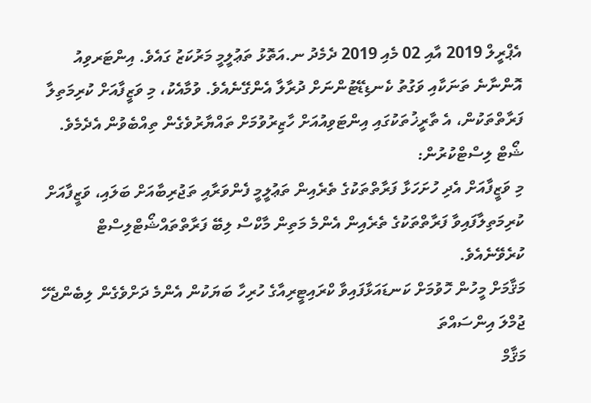އެޕްރީލް 2019 އާއި 02 މެއި 2019 ދެމެދު ނ.އަތޮޅު ތަޢުލީމީ މަރުކަޒު ގައެވެ. އިންޓަރވިއު އޮންނާނެ ތަނަކާއި ވަގުތު ކެނޑިޑޭޓުންނަށް ދުރާލާ އެންގޭނެއެވެ. ވުމާއެކު، މި ވަޒީފާއަށް ކުރިމަތިލާ ފަރާތްތަކުން، އެ ތާރީޚުތަކުގައި އިންޓަވިއުއަށް ހާޒިރުވުމަށް ތައްޔާރުވެގެން ތިއްބެވުން އެދެމެވެ.
ޝޯޓް ލިސްޓްކުރުން:
މި ވަޒީފާއަށް އެދި ހުށަހަޅާ ފަރާތްތަކުގެ ތެރެއިން ތަޢުލީމީ ފެންވަރާއި ތަޖުރިބާއަށް ބަލައި، ވަޒީފާއަށް ކުރިމަތިލާފައިވާ ފަރާތްތަކުގެ ތެރެއިން އެންމެ މަތިން މާކްސް ލިބޭ ފަރާތްތައްޝޯޓްލިސްޓް ކުރެވޭނެއެވެ.
މަޤާމަށް މީހުން ހޮވުމަށް ކަނޑައަޅާފައިވާ ކްރައިޓީރިއާގެ ހުރިހާ ބަޔަކުން އެންމެ ދަށްވެގެން ލިބެންޖެހޭ ޖުމްލަ އިންސައްތަ
މަޤާމް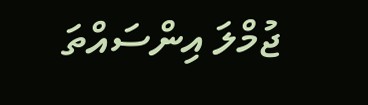ޖުމްލަ އިންސައްތަ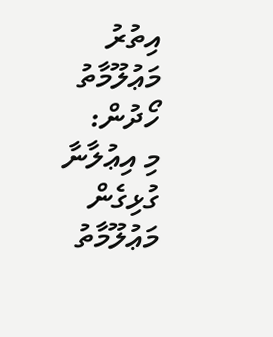އިތުރު މަޢުލޫމާތު ހޯދުން:
މި އިޢުލާނާ ގުޅިގެން މަޢުލޫމާތު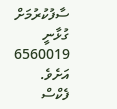ސާފުކުރުމަށް ގުޅާނީ 6560019 އަށެވެ. ފެކްސް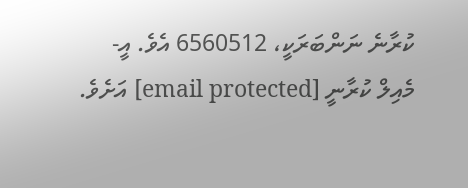ކުރާނެ ނަންބަރަކީ، 6560512 އެވެ. އީ-މެއިލް ކުރާނީ [email protected] އަށެވެ.